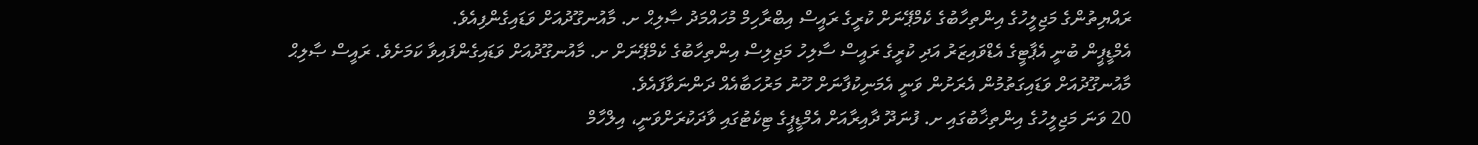ރައްޔިތުންގެ މަޖިލީހުގެ އިންތިހާބުގެ ކެމްޕޭނަށް ކުރީގެ ރައީސް އިބްރާހިމް މުހައްމަދު ޞާލިޙް ށ. މާއުނގޫދުއަށް ވަޑައިގެންފިއެވެ.
އެމްޑީޕީން ބުނީ އެޕާޓީގެ އެޑްވައިޒަރު އަދި ކުރީގެ ރައީސް ސާލިހު މަޖިލިސް އިންތިހާބުގެ ކެމްޕޭނަށް ށ. މާއުނގޫދުއަށް ވަޑައިގެންފައިވާ ކަމަށެވެ. ރައީސް ޞާލިޙް މާއުނގޫދުއަށް ވަޑައިގަތުމުން އެރަށުން ވަނީ އެމަނިކުފާނަށް ހޫނު މަރުހަބާއެއް ދަންނަވާފައެވެ.
20 ވަނަ މަޖިލީހުގެ އިންތިޚާބުގައި ށ. ފުނަދޫ ދާއިރާއަށް އެމްޑީޕީގެ ޓިކެޓުގައި ވާދަކުރަށްވަނީ، އިލްހާމް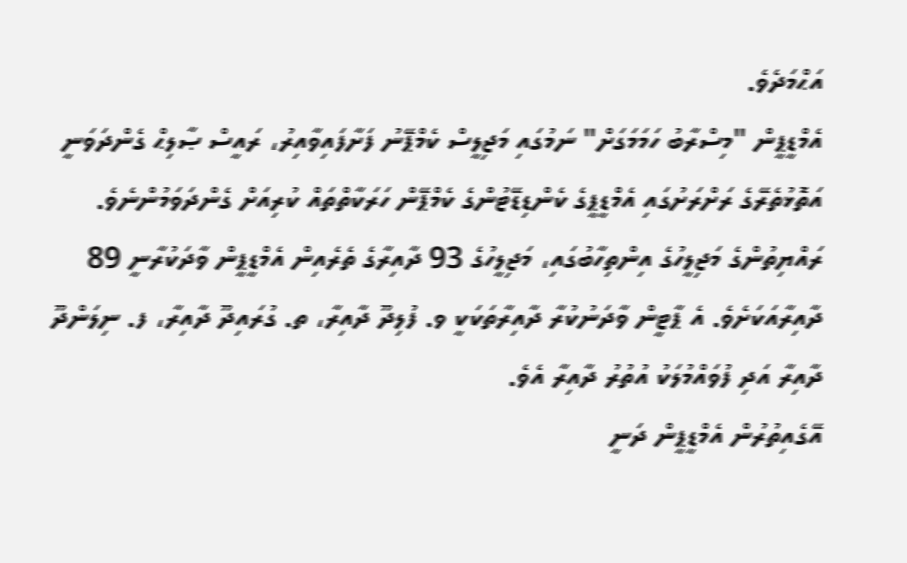އަޙްމަދެވެ.
އެމްޑީޕީން "މިސްރާބު ހަމަމަގަށް" ނަމުގައި މަޖިލީސް ކެމްޕޭނު ފަށާފައިވާއިރު، ރައީސް ޞާލިޙް ގެންދަވަނީ އަތޮޅުތެރޭގެ ރަށްރަށުގައި އެމްޑީޕީގެ ކެންޑިޑޭޓުންގެ ކެމްޕޭން ހަރަކާތްތައް ކުރިއަށް ގެންދަވަމުންނެވެ.
ރައްޔިތުންގެ މަޖިލީހުގެ އިންތިހާބުގައި، މަޖިލީހުގެ 93 ދާއިރާގެ ތެރެއިން އެމްޑީޕީން ވާދަކުރާނީ 89 ދާއިރާއަކަށެވެ. އެ ޕާޓީން ވާދަނުކުރާ ދާއިރާތަކަކީ ވ. ފުލިދޫ ދާއިރާ، ތ. ގުރައިދޫ ދާއިރާ، ފ. ނިލަންދޫ ދާއިރާ އަދި ފުވައްމުލަކު އުތުރު ދާއިރާ އެވެ.
އޭގެއިތުރުން އެމްޑީޕީން ދަނީ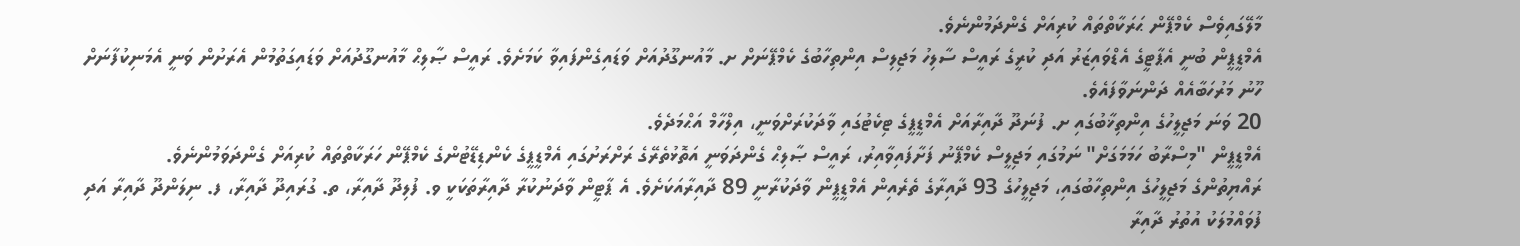މާލޭގައިވެސް ކެމްޕޭން ޙަރަކާތްތައް ކުރިއަށް ގެންދަމުންނެވެ.
އެމްޑީޕީން ބުނީ އެޕާޓީގެ އެޑްވައިޒަރު އަދި ކުރީގެ ރައީސް ސާލިހު މަޖިލިސް އިންތިހާބުގެ ކެމްޕޭނަށް ށ. މާއުނގޫދުއަށް ވަޑައިގެންފައިވާ ކަމަށެވެ. ރައީސް ޞާލިޙް މާއުނގޫދުއަށް ވަޑައިގަތުމުން އެރަށުން ވަނީ އެމަނިކުފާނަށް ހޫނު މަރުހަބާއެއް ދަންނަވާފައެވެ.
20 ވަނަ މަޖިލީހުގެ އިންތިޚާބުގައި ށ. ފުނަދޫ ދާއިރާއަށް އެމްޑީޕީގެ ޓިކެޓުގައި ވާދަކުރަށްވަނީ، އިލްހާމް އަޙްމަދެވެ.
އެމްޑީޕީން "މިސްރާބު ހަމަމަގަށް" ނަމުގައި މަޖިލީސް ކެމްޕޭނު ފަށާފައިވާއިރު، ރައީސް ޞާލިޙް ގެންދަވަނީ އަތޮޅުތެރޭގެ ރަށްރަށުގައި އެމްޑީޕީގެ ކެންޑިޑޭޓުންގެ ކެމްޕޭން ހަރަކާތްތައް ކުރިއަށް ގެންދަވަމުންނެވެ.
ރައްޔިތުންގެ މަޖިލީހުގެ އިންތިހާބުގައި، މަޖިލީހުގެ 93 ދާއިރާގެ ތެރެއިން އެމްޑީޕީން ވާދަކުރާނީ 89 ދާއިރާއަކަށެވެ. އެ ޕާޓީން ވާދަނުކުރާ ދާއިރާތަކަކީ ވ. ފުލިދޫ ދާއިރާ، ތ. ގުރައިދޫ ދާއިރާ، ފ. ނިލަންދޫ ދާއިރާ އަދި ފުވައްމުލަކު އުތުރު ދާއިރާ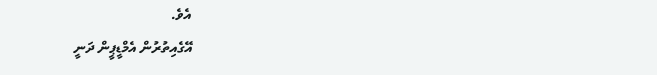އެވެ.
އޭގެއިތުރުން އެމްޑީޕީން ދަނީ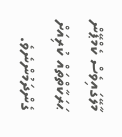މާލޭގައިވެސް ކެމްޕޭން ޙަރަކާތްތައް ކުރިއަށް ގެންދަމުންނެވެ.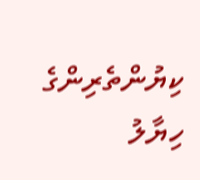ކިޔުންތެރިންގެ ހިޔާލު